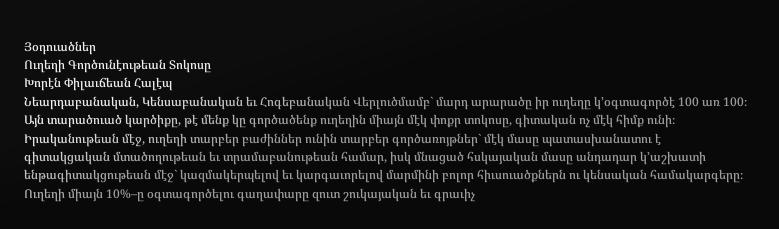Յօդուածներ
Ուղեղի Գործունէութեան Տոկոսը
Խորէն Փիլաւճեան Հալէպ
Նեարդաբանական, Կենսաբանական եւ Հոգեբանական Վերլուծմամբ` մարդ արարածը իր ուղեղը կ’օգտագործէ 100 առ 100։ Այն տարածուած կարծիքը, թէ մենք կը գործածենք ուղեղին միայն մէկ փոքր տոկոսը, գիտական ոչ մէկ հիմք ունի։ Իրականութեան մէջ, ուղեղի տարբեր բաժիններ ունին տարբեր գործառոյթներ` մէկ մասը պատասխանատու է գիտակցական մտածողութեան եւ տրամաբանութեան համար, իսկ մնացած հսկայական մասը անդադար կ’աշխատի ենթագիտակցութեան մէջ` կազմակերպելով եւ կարգաւորելով մարմինի բոլոր հիւսուածքներն ու կենսական համակարգերը։
Ուղեղի միայն 10%–ը օգտագործելու գաղափարը զուտ շուկայական եւ գրաւիչ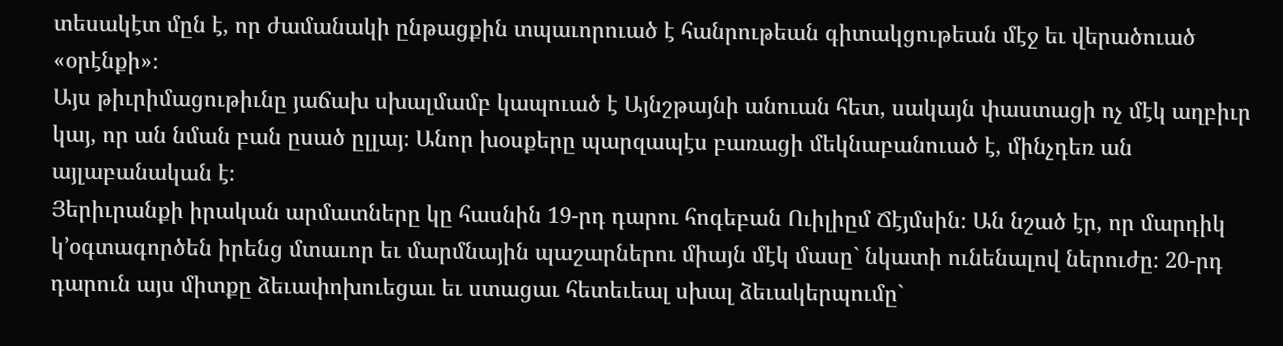տեսակէտ մըն է, որ ժամանակի ընթացքին տպաւորուած է հանրութեան գիտակցութեան մէջ եւ վերածուած «օրէնքի»։
Այս թիւրիմացութիւնը յաճախ սխալմամբ կապուած է Այնշթայնի անուան հետ, սակայն փաստացի ոչ մէկ աղբիւր կայ, որ ան նման բան ըսած ըլլայ։ Անոր խօսքերը պարզապէս բառացի մեկնաբանուած է, մինչդեռ ան այլաբանական է։
Յերիւրանքի իրական արմատները կը հասնին 19-րդ դարու հոգեբան Ուիլիըմ Ճէյմսին։ Ան նշած էր, որ մարդիկ կ’օգտագործեն իրենց մտաւոր եւ մարմնային պաշարներու միայն մէկ մասը` նկատի ունենալով ներուժը։ 20-րդ դարուն այս միտքը ձեւափոխուեցաւ եւ ստացաւ հետեւեալ սխալ ձեւակերպումը`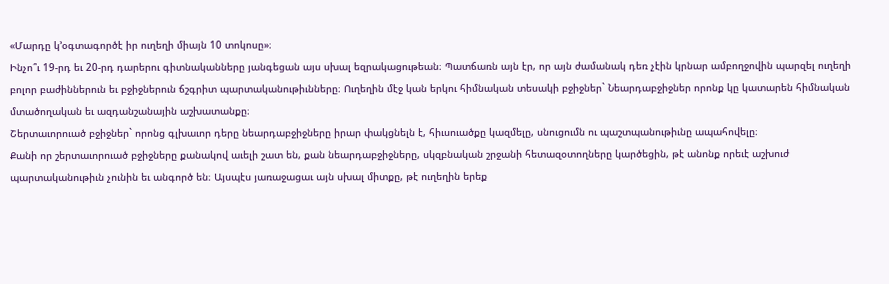«Մարդը կ’օգտագործէ իր ուղեղի միայն 10 տոկոսը»։
Ինչո՞ւ 19-րդ եւ 20-րդ դարերու գիտնականները յանգեցան այս սխալ եզրակացութեան։ Պատճառն այն էր, որ այն ժամանակ դեռ չէին կրնար ամբողջովին պարզել ուղեղի բոլոր բաժիններուն եւ բջիջներուն ճշգրիտ պարտականութիւնները։ Ուղեղին մէջ կան երկու հիմնական տեսակի բջիջներ` Նեարդաբջիջներ որոնք կը կատարեն հիմնական մտածողական եւ ազդանշանային աշխատանքը։
Շերտաւորուած բջիջներ` որոնց գլխաւոր դերը նեարդաբջիջները իրար փակցնելն է, հիւսուածքը կազմելը, սնուցումն ու պաշտպանութիւնը ապահովելը։
Քանի որ շերտաւորուած բջիջները քանակով աւելի շատ են, քան նեարդաբջիջները, սկզբնական շրջանի հետազօտողները կարծեցին, թէ անոնք որեւէ աշխուժ պարտականութիւն չունին եւ անգործ են։ Այսպէս յառաջացաւ այն սխալ միտքը, թէ ուղեղին երեք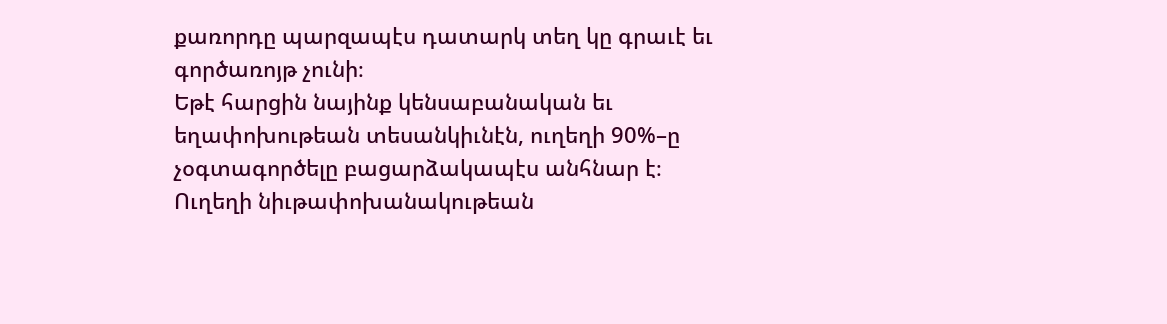քառորդը պարզապէս դատարկ տեղ կը գրաւէ եւ գործառոյթ չունի։
Եթէ հարցին նայինք կենսաբանական եւ եղափոխութեան տեսանկիւնէն, ուղեղի 90%–ը չօգտագործելը բացարձակապէս անհնար է։
Ուղեղի նիւթափոխանակութեան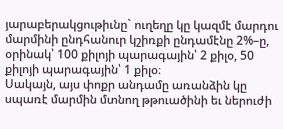յարաբերակցութիւնը` ուղեղը կը կազմէ մարդու մարմինի ընդհանուր կշիռքի ընդամէնը 2%–ը, օրինակ՝ 100 քիլոյի պարագային՝ 2 քիլօ, 50 քիլոյի պարագային՝ 1 քիլօ։
Սակայն, այս փոքր անդամը առանձին կը սպառէ մարմին մտնող թթուածինի եւ ներուժի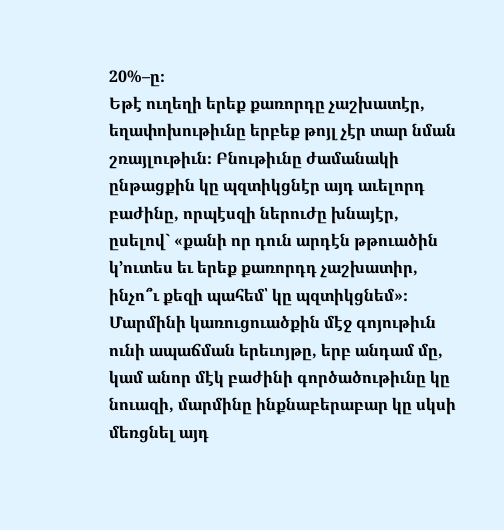20%–ը։
Եթէ ուղեղի երեք քառորդը չաշխատէր, եղափոխութիւնը երբեք թոյլ չէր տար նման շռայլութիւն։ Բնութիւնը ժամանակի ընթացքին կը պզտիկցնէր այդ աւելորդ բաժինը, որպէսզի ներուժը խնայէր, ըսելով` «քանի որ դուն արդէն թթուածին կ’ուտես եւ երեք քառորդդ չաշխատիր, ինչո՞ւ քեզի պահեմ՝ կը պզտիկցնեմ»։
Մարմինի կառուցուածքին մէջ գոյութիւն ունի ապաճման երեւոյթը, երբ անդամ մը, կամ անոր մէկ բաժինի գործածութիւնը կը նուազի, մարմինը ինքնաբերաբար կը սկսի մեռցնել այդ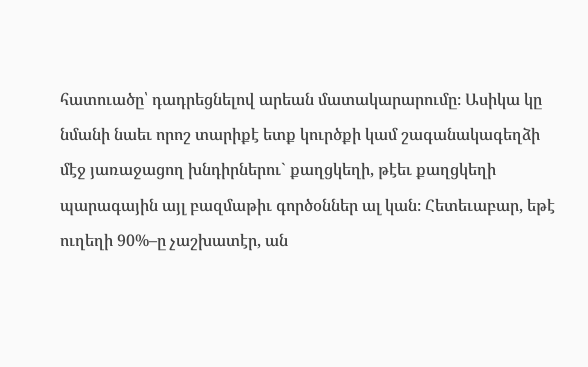հատուածը՝ դադրեցնելով արեան մատակարարումը։ Ասիկա կը նմանի նաեւ որոշ տարիքէ ետք կուրծքի կամ շագանակագեղձի մէջ յառաջացող խնդիրներու` քաղցկեղի, թէեւ քաղցկեղի պարագային այլ բազմաթիւ գործօններ ալ կան։ Հետեւաբար, եթէ ուղեղի 90%–ը չաշխատէր, ան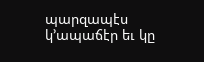պարզապէս կ’ապաճէր եւ կը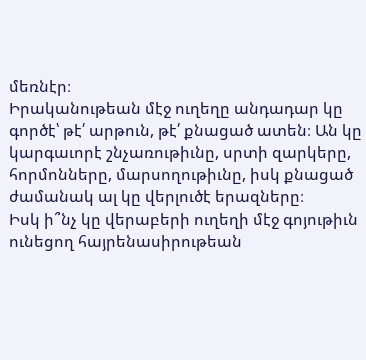մեռնէր։
Իրականութեան մէջ ուղեղը անդադար կը գործէ՝ թէ՛ արթուն, թէ՛ քնացած ատեն։ Ան կը կարգաւորէ շնչառութիւնը, սրտի զարկերը, հորմոնները, մարսողութիւնը, իսկ քնացած ժամանակ ալ կը վերլուծէ երազները։
Իսկ ի՞նչ կը վերաբերի ուղեղի մէջ գոյութիւն ունեցող հայրենասիրութեան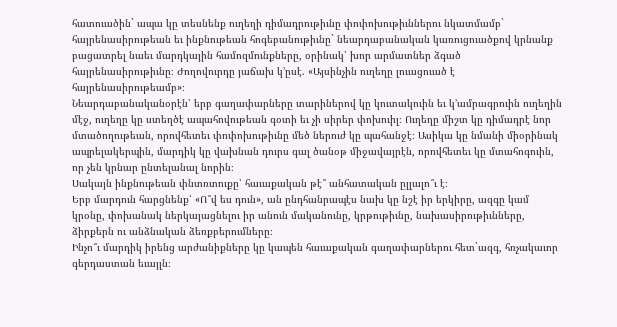հատուածին` ապա կը տեսնենք ուղեղի դիմադրութիւնը փոփոխութիւններու նկատմամբ` հայրենասիրութեան եւ ինքնութեան հոգեբանութիւնը` նեարդաբանական կառուցուածքով կրնանք բացատրել նաեւ մարդկային համոզմունքները, օրինակ՝ խոր արմատներ ձգած հայրենասիրութիւնը։ Ժողովուրդը յաճախ կ’ըսէ. «Այսինչին ուղեղը լուացուած է հայրենասիրութեամբ»։
Նեարդաբանականօրէն՝ երբ գաղափարները տարիներով կը կուտակուին եւ կ’ամրագրուին ուղեղին մէջ, ուղեղը կը ստեղծէ ապահովութեան գօտի եւ չի սիրեր փոխուիլ։ Ուղեղը միշտ կը դիմադրէ նոր մտածողութեան, որովհետեւ փոփոխութիւնը մեծ ներուժ կը պահանջէ։ Ասիկա կը նմանի միօրինակ ապրելակերպին, մարդիկ կը վախնան դուրս գալ ծանօթ միջավայրէն, որովհետեւ կը մտահոգուին, որ չեն կրնար ընտելանալ նորին։
Սակայն ինքնութեան փնտռտուքը՝ հաւաքական թէ՞ անհատական ըլլալո՞ւ է։
Երբ մարդուն հարցնենք՝ «Ո՞վ ես դուն», ան ընդհանրապէս նախ կը նշէ իր երկիրը, ազգը կամ կրօնը, փոխանակ ներկայացնելու իր անուն մականունը, կրթութիւնը, նախասիրութիւնները, ձիրքերն ու անձնական ձեռքբերումները։
Ինչո՞ւ մարդիկ իրենց արժանիքները կը կապեն հաւաքական գաղափարներու հետ`ազգ, հռչակաւոր գերդաստան եւայլն։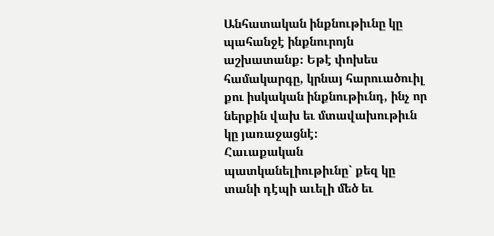Անհատական ինքնութիւնը կը պահանջէ ինքնուրոյն աշխատանք։ Եթէ փոխես համակարգը, կրնայ հարուածուիլ քու իսկական ինքնութիւնդ, ինչ որ ներքին վախ եւ մտավախութիւն կը յառաջացնէ։
Հաւաքական պատկանելիութիւնը` քեզ կը տանի դէպի աւելի մեծ եւ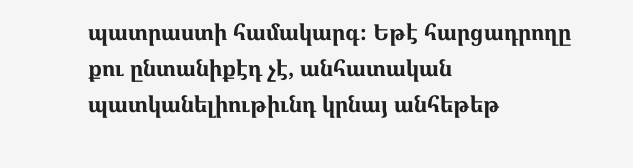պատրաստի համակարգ։ Եթէ հարցադրողը քու ընտանիքէդ չէ, անհատական պատկանելիութիւնդ կրնայ անհեթեթ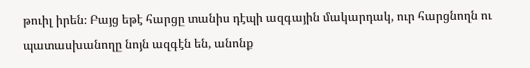թուիլ իրեն։ Բայց եթէ հարցը տանիս դէպի ազգային մակարդակ, ուր հարցնողն ու պատասխանողը նոյն ազգէն են, անոնք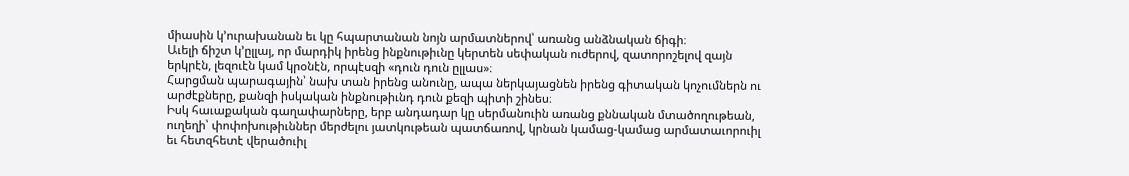միասին կ’ուրախանան եւ կը հպարտանան նոյն արմատներով՝ առանց անձնական ճիգի։
Աւելի ճիշտ կ’ըլլայ, որ մարդիկ իրենց ինքնութիւնը կերտեն սեփական ուժերով, զատորոշելով զայն երկրէն, լեզուէն կամ կրօնէն, որպէսզի «դուն դուն ըլլաս»։
Հարցման պարագային՝ նախ տան իրենց անունը, ապա ներկայացնեն իրենց գիտական կոչումներն ու արժէքները, քանզի իսկական ինքնութիւնդ դուն քեզի պիտի շինես։
Իսկ հաւաքական գաղափարները, երբ անդադար կը սերմանուին առանց քննական մտածողութեան, ուղեղի՝ փոփոխութիւններ մերժելու յատկութեան պատճառով, կրնան կամաց-կամաց արմատաւորուիլ եւ հետզհետէ վերածուիլ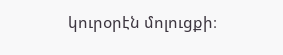կուրօրէն մոլուցքի։